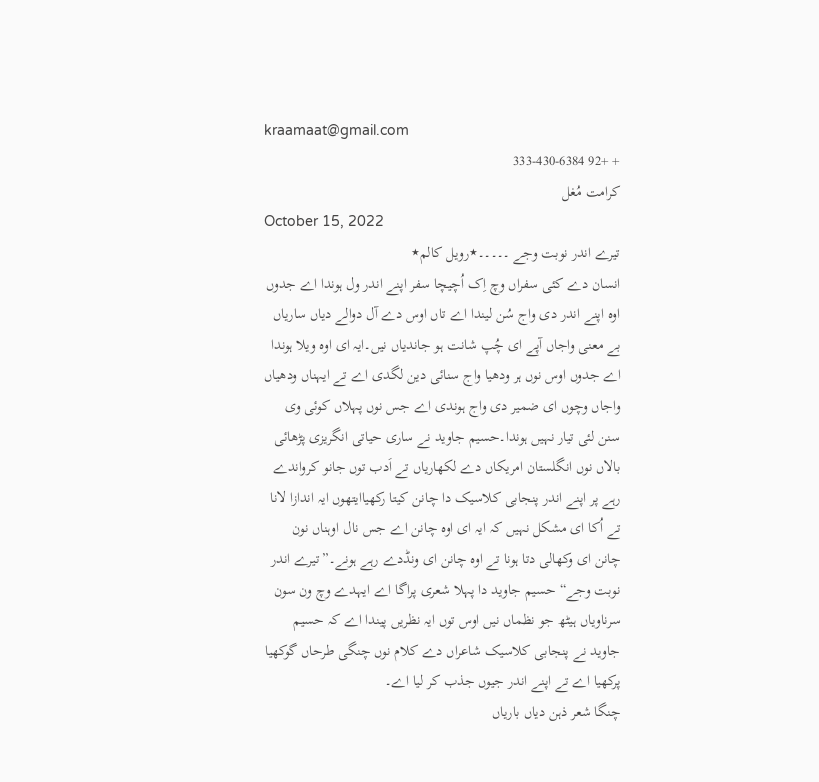kraamaat@gmail.com
+ +92 333-430-6384
کرامت مُغل
October 15, 2022
تیرے اندر نوبت وجے ۔۔۔۔۔٭رویل کالم٭
انسان دے کئی سفراں وچ اِک اُچیچا سفر اپنے اندر ول ہوندا اے جدوں اوہ اپنے اندر دی واج سُن لیندا اے تاں اوس دے آل دوالے دیاں ساریاں بے معنی واجاں آپے ای چُپ شانت ہو جاندیاں نیں۔ایہ ای اوہ ویلا ہوندا اے جدوں اوس نوں ہر ودھیا واج سنائی دین لگدی اے تے ایہناں ودھیاں واجاں وچوں ای ضمیر دی واج ہوندی اے جس نوں پہلاں کوئی وی سنن لئی تیار نہیں ہوندا۔حسیم جاوید نے ساری حیاتی انگریزی پڑھائی بالاں نوں انگلستان امریکاں دے لکھاریاں تے اَدب توں جانو کرواندے رہے پر اپنے اندر پنجابی کلاسیک دا چانن کیتا رکھیاایتھوں ایہ اندازا لانا تے اُکا ای مشکل نہیں کہ ایہ ای اوہ چانن اے جس نال اوہناں نون چانن ای وکھالی دتا ہونا تے اوہ چانن ای ونڈدے رہے ہونے۔”تیرے اندر نوبت وجے“ حسیم جاوید دا پہلا شعری پراگا اے ایہدے وچ ون سون سرناویاں ہیٹھ جو نظماں نیں اوس توں ایہ نظریں پیندا اے کہ حسیم جاوید نے پنجابی کلاسیک شاعراں دے کلام نوں چنگی طرحاں گوکھیا پرکھیا اے تے اپنے اندر جیوں جذب کر لیا اے۔
چنگا شعر ذہن دیاں باریاں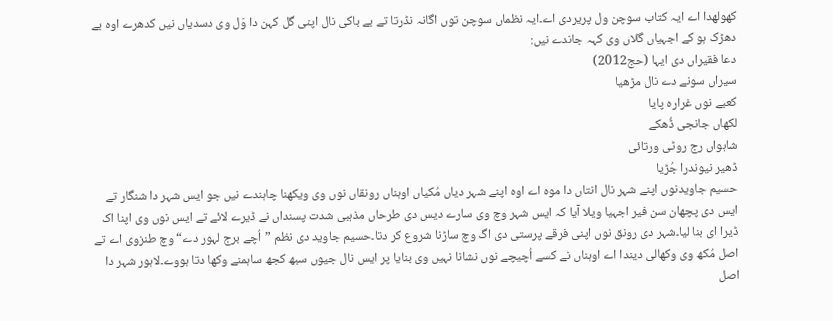کھولھدا اے ایہ کتاب سوچن ول پریردی اے۔ایہ نظماں سوچن توں اگانہ نڈرتا تے بے باکی نال اپنی گل کہن دا وَل وی دسدیاں نیں کدھرے اوہ بے دھڑک ہو کے اجہیاں گلاں وی کہہ جاندے نیں:
دعا فقیراں دی ایہا (حج2012)
سیراں سونے دے نال مڑھیا
کعبے نوں غرارہ پایا
لکھاں جانجی ڈُھکے
شاہواں رج روٹی ورتائی
ڈھیر نیوندرا جُڑیا
حسیم جاویدنوں اپنے شہر نال انتاں دا موہ اے اوہ اپنے شہر دیاں مُکیاں اوہناں رونقاں نوں وی ویکھنا چاہندے نیں جو ایس شہر دا شنگار تے ایس دی پچھان سن فیر اجہیا ویلا آیا کہ ایس شہر وچ وی سارے دیس دی طرحاں مذہبی شدت پسنداں نے ڈیرے لائے تے ایس نوں وی اپنا اک ڈیرا ای بنا لیا۔شہر دی رونق نوں اپنی فرقے پرستی دی اگ وچ ساڑنا شروع کر دتا۔حسیم جاوید دی نظم ”اُچے برج لہور دے“ وچ طنزوی اے تے اصل مُکھ وی وکھالی دیندا اے اوہناں نے کسے اُچیچے نوں نشانا نہیں وی بنایا پر ایس نال جیوں سبھ کجھ ساہمنے وکھا دتا ہووے۔لاہور شہر دا اصل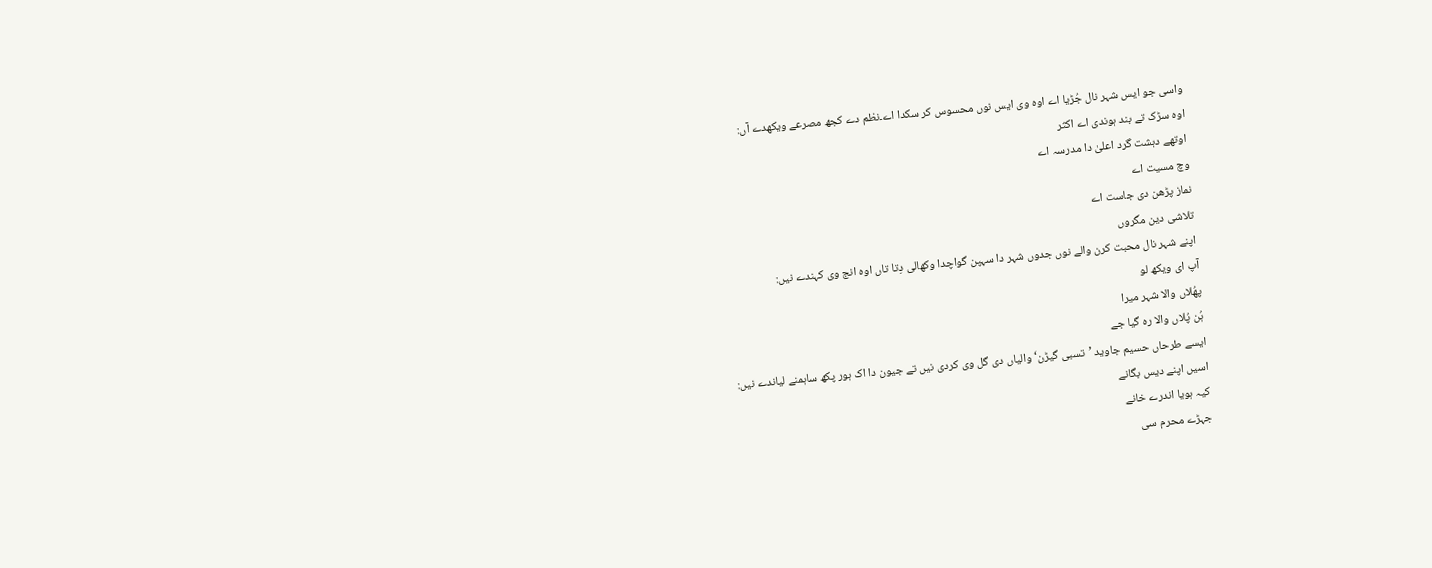واسی جو ایس شہر نال جُڑیا اے اوہ وی ایس نوں محسوس کر سکدا اے۔نظم دے کجھ مصرعے ویکھدے آں:
اوہ سڑک تے بند ہوندی اے اکثر
اوتھے دہشت گرد اعلیٰ دا مدرسہ اے
وچ مسیت اے
نماز پڑھن دی جاست اے
تلاشی دین مگروں
اپنے شہر نال محبت کرن والے نوں جدوں شہر دا سہپن گواچدا وکھالی دِتا تاں اوہ انج وی کہندے نیں:
آپ ای ویکھ لو
پھُلاں والا شہر میرا
ہُن پُلاں والا رہ گیا جے
ایسے طرحاں حسیم جاوید ’تسبی گیڑن‘ والیاں دی گل وی کردی نیں تے جیون دا اک ہور پکھ ساہمنے لیاندے نیں:
اسیں اپنے دیس بگانے
کیہ ہویا اندرے خانے
جہڑے محرم سی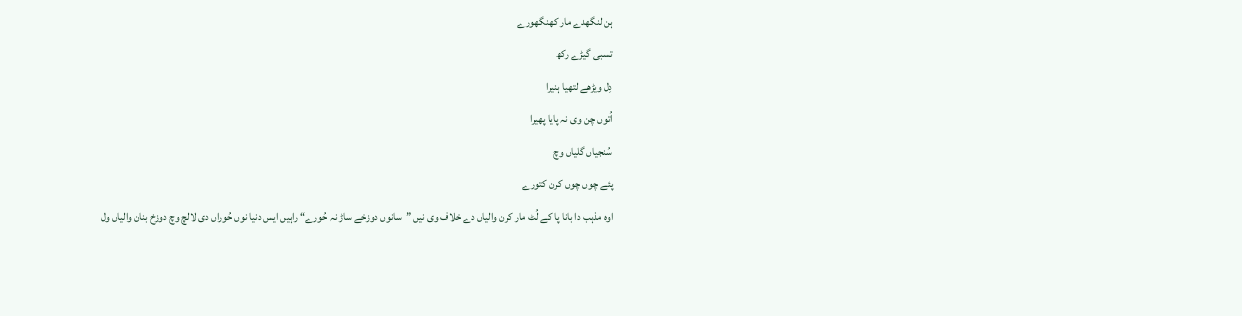ہن لنگھدے مار کھنگھورے
تسبی گیڑے رکھ
دِل ویڑھے لتھیا ہنیرا
اُتوں چن وی نہ پایا پھیرا
سُنجیاں گلیاں وچ
پئے چوں چوں کرن کتورے
اوہ مذہب دا بانا پا کے لُٹ مار کرن والیاں دے خلاف وی نیں ”سانوں دوزخے ساڑ نہ حُورے“ راہیں ایس دنیا نوں حُوراں دی لالچ وچ دوزخ بنان والیاں ول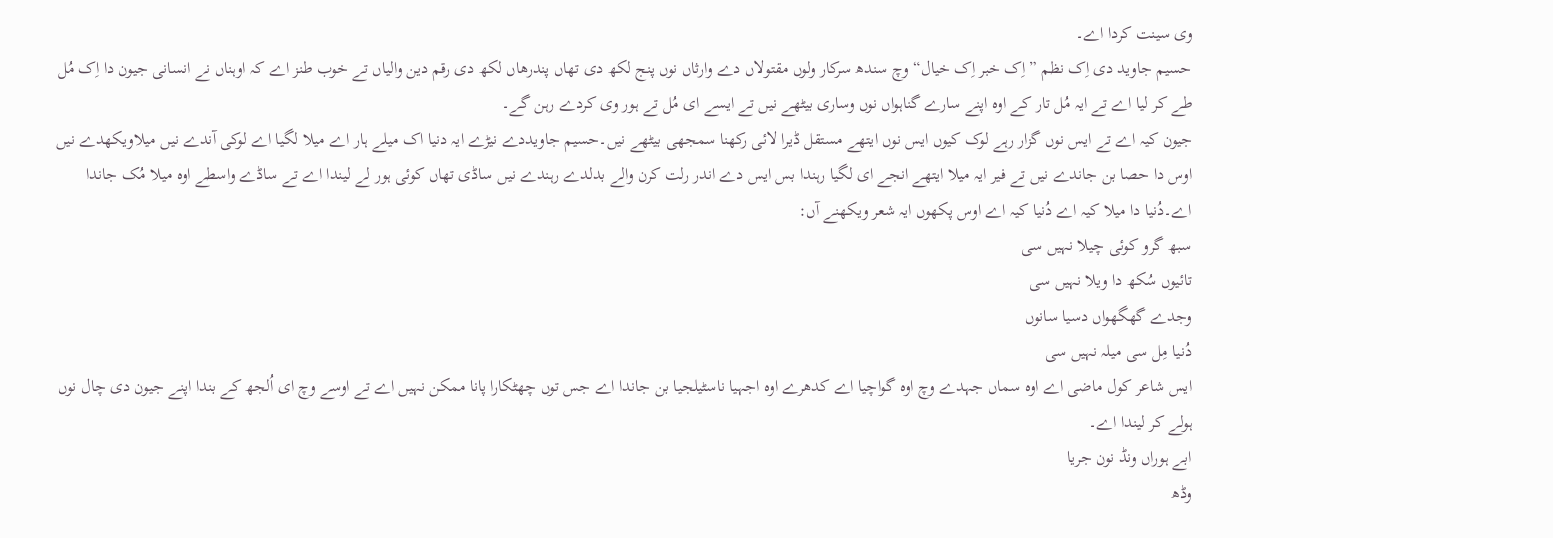وی سینت کردا اے۔
حسیم جاوید دی اِک نظم ”اِک خبر اِک خیال“ وچ سندھ سرکار ولوں مقتولاں دے وارثاں نوں پنج لکھ دی تھاں پندرھاں لکھ دی رقم دین والیاں تے خوب طنز اے کہ اوہناں نے انسانی جیون دا اِک مُل طے کر لیا اے تے ایہ مُل تار کے اوہ اپنے سارے گناہواں نوں وساری بیٹھے نیں تے ایسے ای مُل تے ہور وی کردے رہن گے۔
جیون کیہ اے تے ایس نوں گزار رہے لوک کیوں ایس نوں ایتھے مستقل ڈیرا لائی رکھنا سمجھی بیٹھے نیں۔حسیم جاویددے نیڑے ایہ دنیا اک میلے ہار اے میلا لگیا اے لوکی آندے نیں میلاویکھدے نیں اوس دا حصا بن جاندے نیں تے فیر ایہ میلا ایتھے انجے ای لگیا رہندا بس ایس دے اندر رلت کرن والے بدلدے رہندے نیں ساڈی تھاں کوئی ہور لے لیندا اے تے ساڈے واسطے اوہ میلا مُک جاندا اے۔دُنیا دا میلا کیہ اے دُنیا کیہ اے اوس پکھوں ایہ شعر ویکھنے آں:
سبھ گرو کوئی چیلا نہیں سی
تائیوں سُکھ دا ویلا نہیں سی
وجدے گھگھواں دسیا سانوں
دُنیا مِل سی میلہ نہیں سی
ایس شاعر کول ماضی اے اوہ سماں جہدے وچ اوہ گواچیا اے کدھرے اوہ اجہیا ناسٹیلجیا بن جاندا اے جس توں چھٹکارا پانا ممکن نہیں اے تے اوسے وچ ای اُلجھ کے بندا اپنے جیون دی چال نوں ہولے کر لیندا اے۔
ابے ہوراں ونڈ نون جریا
وڈھ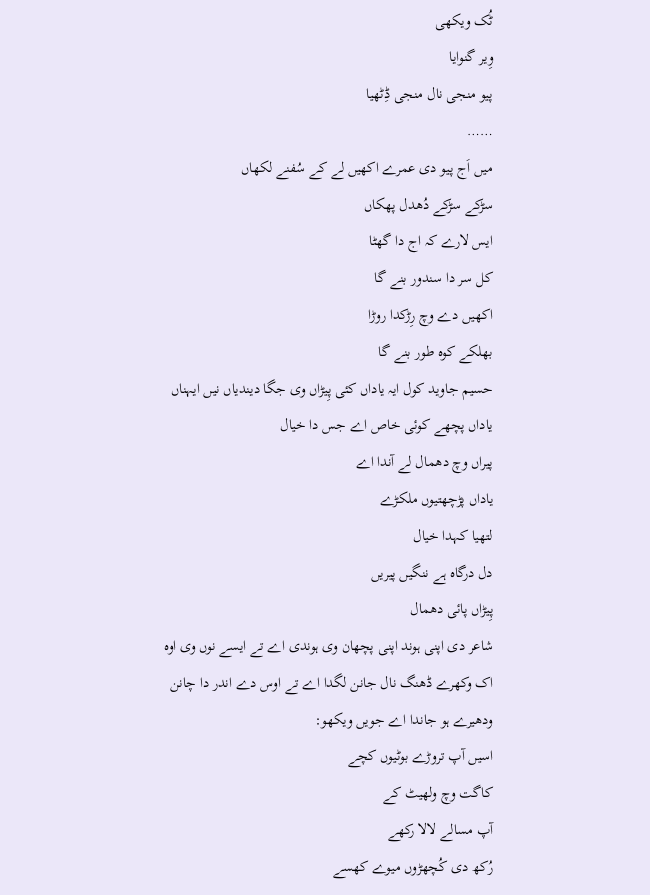ٹُک ویکھی
وِیر گنوایا
پیو منجی نال منجی ڈِٹھیا
……
میں اَج پیو دی عمرے اکھیں لے کے سُفنے لکھاں
سڑکے سڑکے دُھدل پھکاں
ایس لارے کہ اج دا گھٹا
کل سر دا سندور بنے گا
اکھیں دے وچ رِڑکدا روڑا
بھلکے کوہ طور بنے گا
حسیم جاوید کول ایہ یاداں کئی پِیڑاں وی جگا دیندیاں نیں ایہناں یاداں پچھے کوئی خاص اے جس دا خیال
پیراں وچ دھمال لے آندا اے
یاداں پڑچھتیوں ملکڑے
لتھیا کہدا خیال
دل درگاہ ہے ننگیں پیریں
پِیڑاں پائی دھمال
شاعر دی اپنی ہوند اپنی پچھان وی ہوندی اے تے ایسے نوں وی اوہ اک وکھرے ڈھنگ نال جانن لگدا اے تے اوس دے اندر دا چانن ودھیرے ہو جاندا اے جویں ویکھو:
اسیں آپ تروڑے بوٹیوں کچے
کاگت وچ ولھیٹ کے
آپ مسالے لالا رکھے
رُکھ دی کُچھڑوں میوے کھسے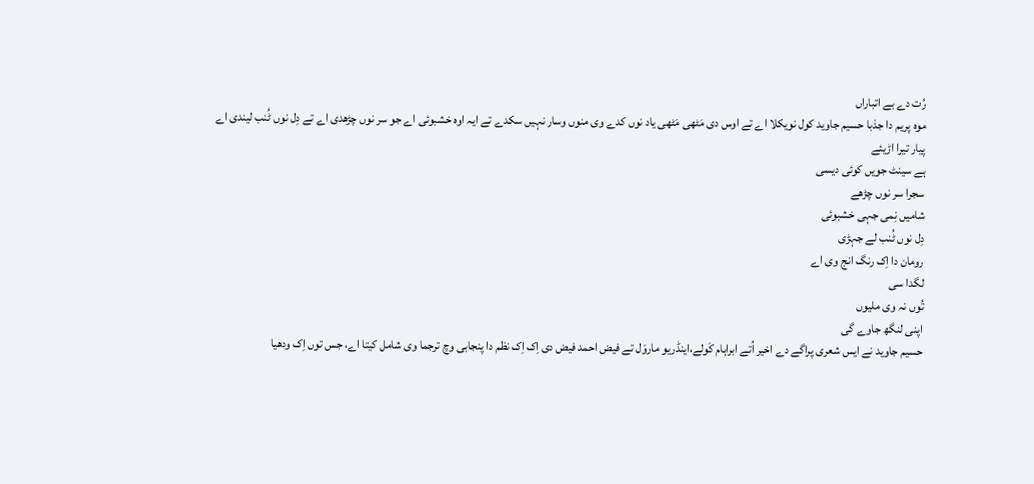رُت دے بے اتباراں
موہ پریم دا جذبا حسیم جاوید کول نویکلا اے تے اوس دی مَٹھی مَٹھی یاد نوں کدے وی منوں وسار نہیں سکدے تے ایہ اوہ خشبوئی اے جو سر نوں چڑھدی اے تے دِل نوں ٹُنب لیندی اے
پیار تیرا اڑیئے
ہے سینٹ جویں کوئی دیسی
سجرا سر نوں چڑھے
شامیں نِمی جہی خشبوئی
دِل نوں ٹُنب لے جہڑی
رومان دا اِک رنگ انج وی اے
لگدا سی
تُوں نہ وی ملیوں
اپنی لنگھ جاوے گی
حسیم جاوید نے ایس شعری پراگے دے اخیر اُتے ابراہام کَولے،اینڈریو ماروَل تے فیض احمد فیض دی اِک اِک نظم دا پنجابی وچ ترجما وی شامل کیتا اے، جس توں اِک ودھیا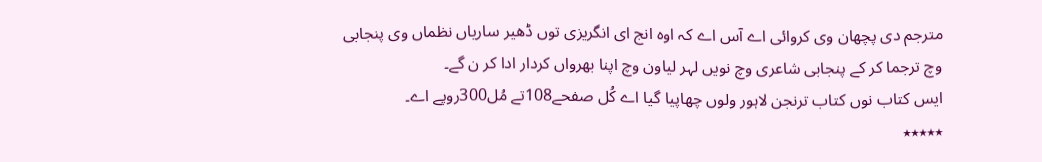مترجم دی پچھان وی کروائی اے آس اے کہ اوہ انج ای انگریزی توں ڈھیر ساریاں نظماں وی پنجابی وچ ترجما کر کے پنجابی شاعری وچ نویں لہر لیاون وچ اپنا بھرواں کردار ادا کر ن گے۔
ایس کتاب نوں کتاب ترنجن لاہور ولوں چھاپیا گیا اے کُل صفحے108تے مُل300روپے اے۔
٭٭٭٭٭